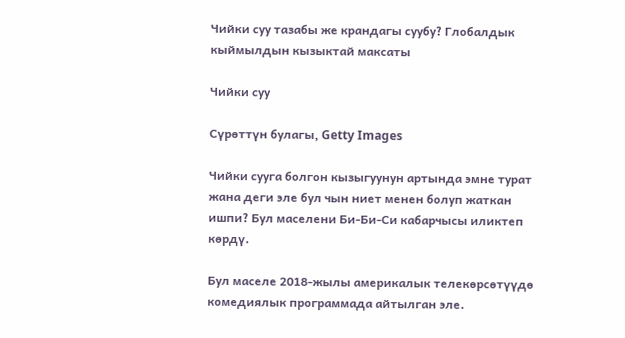Чийки суу тазабы же крандагы суубу? Глобалдык кыймылдын кызыктай максаты

Чийки суу

Сүрөттүн булагы, Getty Images

Чийки сууга болгон кызыгуунун артында эмне турат жана деги эле бул чын ниет менен болуп жаткан ишпи? Бул маселени Би-Би-Си кабарчысы иликтеп көрдү.

Бул маселе 2018-жылы америкалык телекөрсөтүүдө комедиялык программада айтылган эле.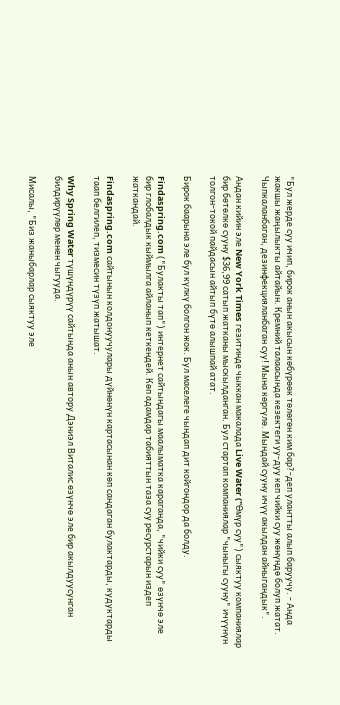"Бул жерде суу ичип, бирок анын акысын көбүрөөк төлөгөн ким бар?-деп улантты алып баруучу. - Анда жакшы жаңылыкты айтайын. Кремний талаасында кезектеги уу-дуу кеп чийки суу жөнүндө болуп жатат. Чыпкаланбаган, дезинфекцияланбаган суу! Мына көргүлө. Мындай сууну ичүү акылдан айныгандык".

Андан кийин эле New York Times гезитинде чыккан макалада Live Water ("Ɵмүр суу") сыяктуу компаниялар бир бөтөлкө сууну $36,99 сатып жатканы мыскылданган. Бул стартап компаниялар "чыныгы сууну" ичүүнүн толгон-токой пайдасын айтып бүтө алышпай атат.

Бирок баарына эле бул күлкү болгон жок. Бул маселеге чындап дит койгондор да болду.

Findaspring.com ("Булакты тап") интернет сайтындагы маалыматка караганда, "чийки суу" өзүнчө эле бир глобалдык кыймылга айланып кеткендей. Көп адамдар табияттын таза суу ресурстарын издеп жаткандай.

Findaspring.com сайтынын колдонуучулары дүйнөнүн картасынан көп сандаган булактарды, кудуктарды таап белгилеп, тизмесин түзүп жатышат.

Why Spring Water түшүндүрүү сайтында анын автору Дэниэл Виталис өзүнчө эле бир акылдуусунган билдирүүлөр менен чыгууда.

Мисалы, "Биз жаныбарлар сыяктуу эле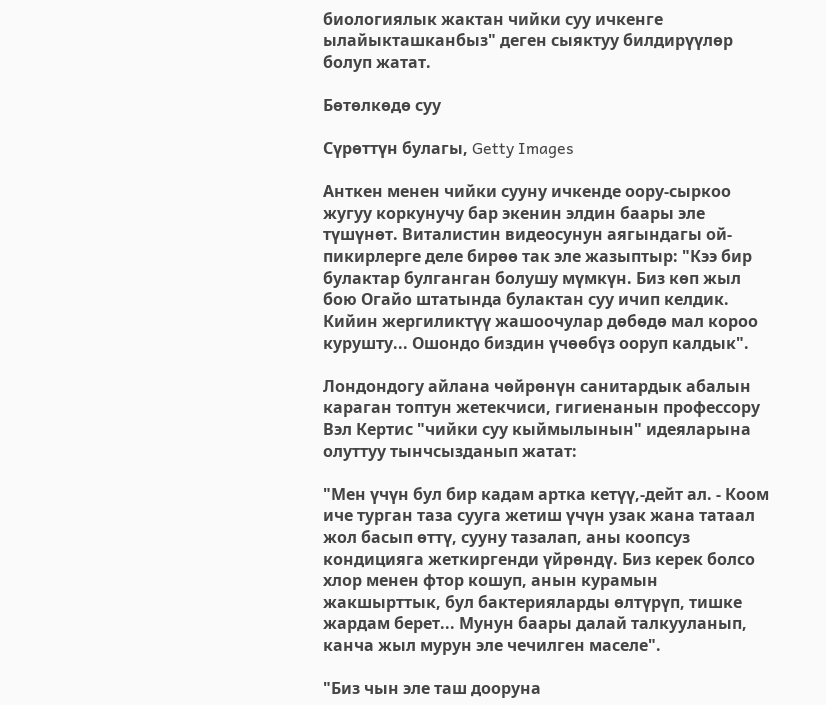биологиялык жактан чийки суу ичкенге ылайыкташканбыз" деген сыяктуу билдирүүлөр болуп жатат.

Бөтөлкөдө суу

Сүрөттүн булагы, Getty Images

Анткен менен чийки сууну ичкенде оору-сыркоо жугуу коркунучу бар экенин элдин баары эле түшүнөт. Виталистин видеосунун аягындагы ой-пикирлерге деле бирөө так эле жазыптыр: "Кээ бир булактар булганган болушу мүмкүн. Биз көп жыл бою Огайо штатында булактан суу ичип келдик. Кийин жергиликтүү жашоочулар дөбөдө мал короо курушту... Ошондо биздин үчөөбүз ооруп калдык".

Лондондогу айлана чөйрөнүн санитардык абалын караган топтун жетекчиси, гигиенанын профессору Вэл Кертис "чийки суу кыймылынын" идеяларына олуттуу тынчсызданып жатат:

"Мен үчүн бул бир кадам артка кетүү,-дейт ал. - Коом иче турган таза сууга жетиш үчүн узак жана татаал жол басып өттү, сууну тазалап, аны коопсуз кондицияга жеткиргенди үйрөндү. Биз керек болсо хлор менен фтор кошуп, анын курамын жакшырттык, бул бактерияларды өлтүрүп, тишке жардам берет... Мунун баары далай талкууланып, канча жыл мурун эле чечилген маселе".

"Биз чын эле таш дооруна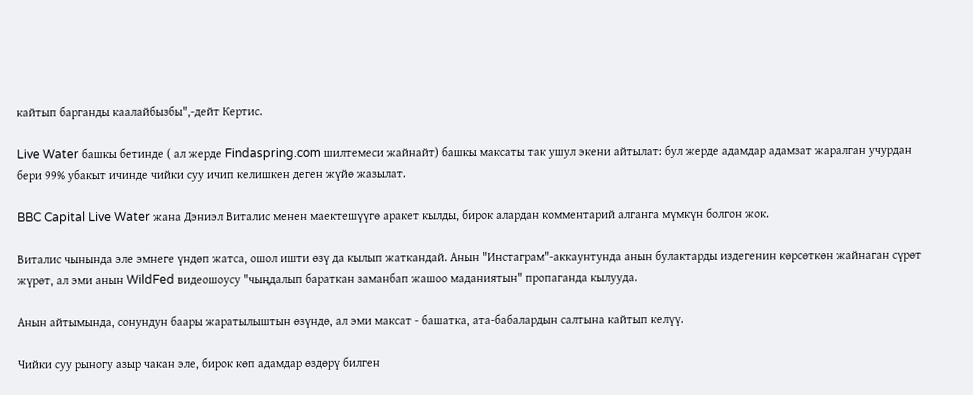кайтып барганды каалайбызбы",-дейт Кертис.

Live Water башкы бетинде ( ал жерде Findaspring.com шилтемеси жайнайт) башкы максаты так ушул экени айтылат: бул жерде адамдар адамзат жаралган учурдан бери 99% убакыт ичинде чийки суу ичип келишкен деген жүйө жазылат.

BBC Capital Live Water жана Дэниэл Виталис менен маектешүүгө аракет кылды, бирок алардан комментарий алганга мүмкүн болгон жок.

Виталис чынында эле эмнеге үндөп жатса, ошол ишти өзү да кылып жаткандай. Анын "Инстаграм"-аккаунтунда анын булактарды издегенин көрсөткөн жайнаган сүрөт жүрөт, ал эми анын WildFed видеошоусу "чыңдалып бараткан заманбап жашоо маданиятын" пропаганда кылууда.

Анын айтымында, сонундун баары жаратылыштын өзүндө, ал эми максат - башатка, ата-бабалардын салтына кайтып келүү.

Чийки суу рыногу азыр чакан эле, бирок көп адамдар өздөрү билген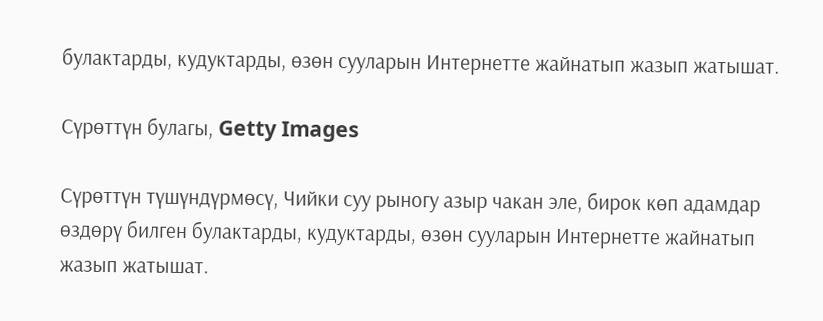булактарды, кудуктарды, өзөн сууларын Интернетте жайнатып жазып жатышат.

Сүрөттүн булагы, Getty Images

Сүрөттүн түшүндүрмөсү, Чийки суу рыногу азыр чакан эле, бирок көп адамдар өздөрү билген булактарды, кудуктарды, өзөн сууларын Интернетте жайнатып жазып жатышат.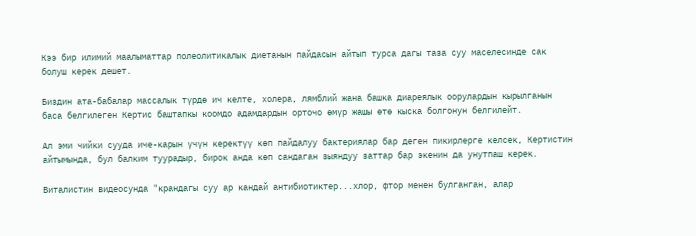Кээ бир илимий маалыматтар полеолитикалык диетанын пайдасын айтып турса дагы таза суу маселесинде сак болуш керек дешет.

Биздин ата-бабалар массалык түрдө ич келте, холера, лямблий жана башка диареялык оорулардын кырылганын баса белгилеген Кертис баштапкы коомдо адамдардын орточо өмүр жашы өтө кыска болгонун белгилейт.

Ал эми чийки сууда иче-карын үчүн керектүү көп пайдалуу бактериялар бар деген пикирлерге келсек, Кертистин айтымында, бул балким туурадыр, бирок анда көп сандаган зыяндуу заттар бар экенин да унутпаш керек.

Виталистин видеосунда "крандагы суу ар кандай антибиотиктер...хлор, фтор менен булганган, алар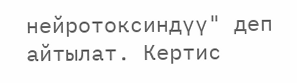нейротоксиндүү" деп айтылат. Кертис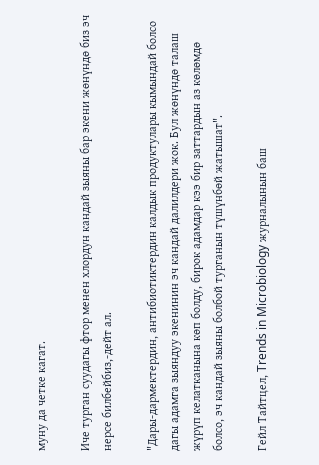муну да четке кагат.

Иче турган суудагы фтор менен хлордун кандай зыяны бар экени жөнүндө биз эч нерсе билбейбиз,-дейт ал.

"Дары-дармектердин, антибиотиктердин калдык продуктулары кымындай болсо дагы адамга зыяндуу экенинин эч кандай далилдери жок. Бул жөнүндө талаш жүрүп келатканына көп болду, бирок адамдар кээ бир заттардын аз көлөмдө болсо, эч кандай зыяны болбой турганын түшүнбөй жатышат".

Гейл Тайтцел, Trends in Microbiology журналынын баш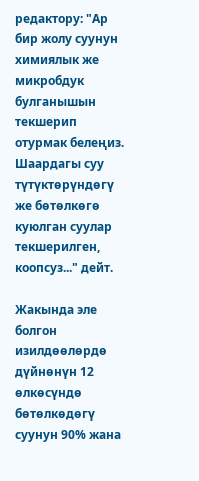редактору: "Ар бир жолу суунун химиялык же микробдук булганышын текшерип отурмак белеңиз. Шаардагы суу түтүктөрүндөгү же бөтөлкөгө куюлган суулар текшерилген, коопсуз..." дейт.

Жакында эле болгон изилдөөлөрдө дүйнөнүн 12 өлкөсүндө бөтөлкөдөгү суунун 90% жана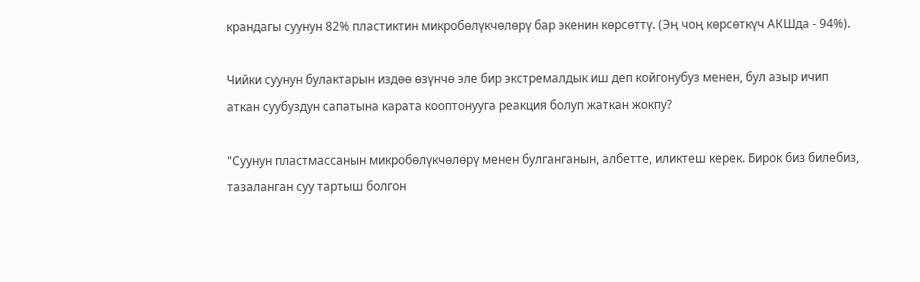крандагы суунун 82% пластиктин микробөлүкчөлөрү бар экенин көрсөттү. (Эң чоң көрсөткүч АКШда - 94%).

Чийки суунун булактарын издөө өзүнчө эле бир экстремалдык иш деп койгонубуз менен, бул азыр ичип аткан суубуздун сапатына карата кооптонууга реакция болуп жаткан жокпу?

"Суунун пластмассанын микробөлүкчөлөрү менен булганганын, албетте, иликтеш керек. Бирок биз билебиз, тазаланган суу тартыш болгон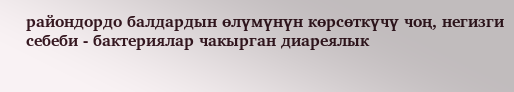райондордо балдардын өлүмүнүн көрсөткүчү чоң, негизги себеби - бактериялар чакырган диареялык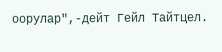оорулар",-дейт Гейл Тайтцел.